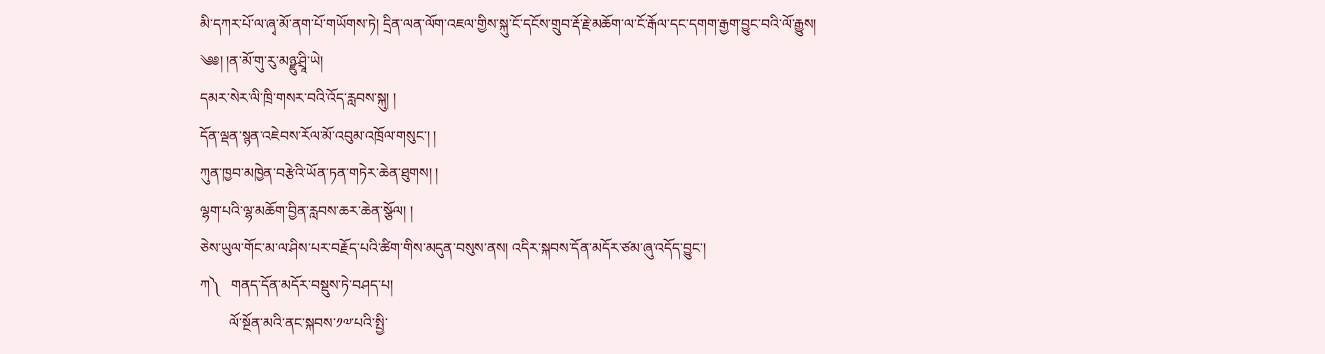མི་དཀར་པོ་ལ་ཞྭ་མོ་ནག་པོ་གཡོགས་ཏེ། དྲིན་ལན་ལོག་འཇལ་གྱིས་སྐུ་ངོ་དངོས་གྲུབ་རྡོ་རྗེ་མཆོག་ལ་ངོ་རྒོལ་དང་དགག་རྒྱག་བྱུང་བའི་ལོ་རྒྱུས།
༄༅། །ན་མོ་གུ་རུ་མཉྫུ་ཤྲཱི་ཡེ།
དམར་སེར་ལི་ཁྲི་གསར་བའི་འོད་རླབས་སྐུ། །
དོན་ལྡན་སྙན་འཇེབས་རོལ་མོ་འབུམ་འཁྲོལ་གསུང་། །
ཀུན་ཁྱབ་མཁྱེན་བརྩེའི་ཡོན་ཏན་གཏེར་ཆེན་ཐུགས། །
ལྷག་པའི་ལྷ་མཆོག་བྱིན་རླབས་ཆར་ཆེན་སྩོལ། །
ཅེས་ཡུལ་གོང་མ་ལ་ཤིས་པར་བརྗོད་པའི་ཚིག་གིས་མདུན་བསུས་ནས། འདིར་སྐབས་དོན་མདོར་ཙམ་ཞུ་འདོད་བྱུང་།
ཀ༽   གནད་དོན་མདོར་བསྡུས་ཏེ་བཤད་པ།
        ལོ་སྔོན་མའི་ནང་སྐབས་༡༧་པའི་སྤྱི་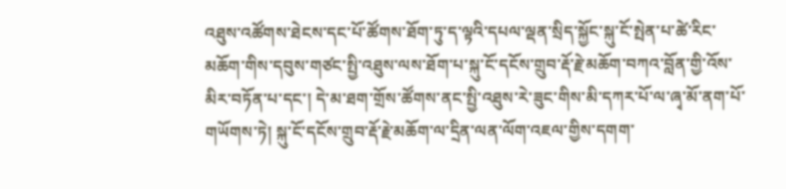འཐུས་འཚོགས་ཐེངས་དང་པོ་ཚོགས་ཐོག་ཏུ་ད་ལྟའི་དཔལ་ལྡན་སྲིད་སྐྱོང་སྐུ་ངོ་སྤེན་པ་ཚེ་རིང་མཆོག་གིས་དབུས་གཙང་སྤྱི་འཐུས་ལས་ཐོག་པ་སྐུ་ངོ་དངོས་གྲུབ་རྡོ་རྗེ་མཆོག་བཀའ་བློན་གྱི་འོས་མིར་བཏོན་པ་དང་། དེ་མ་ཐག་གྲོས་ཚོགས་ནང་སྤྱི་འཐུས་རེ་ཟུང་གིས་མི་དཀར་པོ་ལ་ཞྭ་མོ་ནག་པོ་གཡོགས་ཏེ། སྐུ་ངོ་དངོས་གྲུབ་རྡོ་རྗེ་མཆོག་ལ་དྲིན་ལན་ལོག་འཇལ་གྱིས་དགག་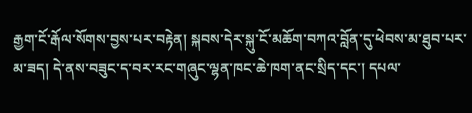རྒྱག་ངོ་རྒོལ་སོགས་བྱས་པར་བརྟེན། སྐབས་དེར་སྐུ་ངོ་མཆོག་བཀའ་བློན་དུ་ཕེབས་མ་ཐུབ་པར་མ་ཟད། དེ་ནས་བཟུང་ད་བར་རང་གཞུང་ལྷན་ཁང་ཆེ་ཁག་ནང་སྲིད་དང་། དཔལ་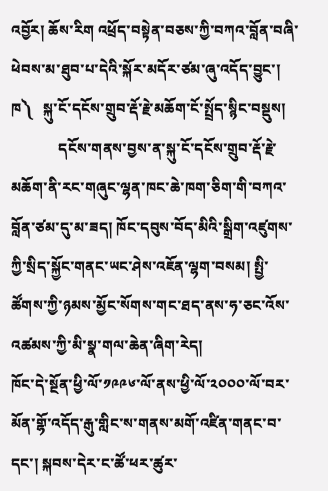འབྱོར། ཆོས་རིག འཕྲོད་བསྟེན་བཅས་ཀྱི་བཀའ་བློན་བཞི་ཕེབས་མ་ཐུབ་པ་དེའི་སྐོར་མདོར་ཙམ་ཞུ་འདོད་བྱུང་།
ཁ༽   སྐུ་ངོ་དངོས་གྲུབ་རྡོ་རྗེ་མཆོག་ངོ་སྤྲོད་སྙིང་བསྡུས།
             དངོས་གནས་བྱས་ན་སྐུ་ངོ་དངོས་གྲུབ་རྡོ་རྗེ་མཆོག་ནི་རང་གཞུང་ལྷན་ཁང་ཆེ་ཁག་ཅིག་གི་བཀའ་བློན་ཙམ་དུ་མ་ཟད། ཁོང་དབུས་བོད་མིའི་སྒྲིག་འཛུགས་ཀྱི་སྲིད་སྐྱོང་གནང་ཡང་ཤེས་འཇོན་ལྷག་བསམ། སྤྱི་ཚོགས་ཀྱི་ཉམས་མྱོང་སོགས་གང་ཐད་ནས་ཧ་ཅང་འོས་འཚམས་ཀྱི་མི་སྣ་གལ་ཆེན་ཞིག་རེད།
ཁོང་དེ་སྔོན་ཕྱི་ལོ་༡༩༩༦་ལོ་ནས་ཕྱི་ལོ་༢༠༠༠་ལོ་བར་མོན་གྷོ་འདོད་རྒུ་གླིང་ས་གནས་མགོ་འཛིན་གནང་བ་དང་། སྐབས་དེར་ང་ཚོ་ཕར་ཚུར་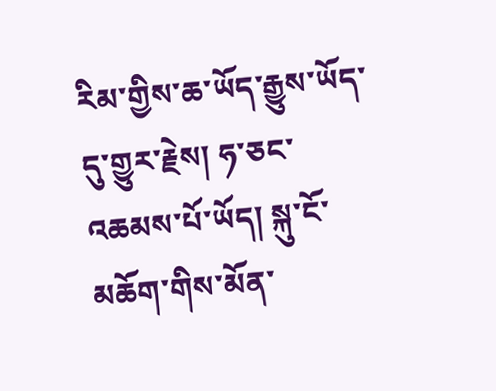རིམ་གྱིས་ཆ་ཡོད་རྒྱུས་ཡོད་དུ་གྱུར་རྗེས། ཧ་ཅང་འཆམས་པོ་ཡོད། སྐུ་ངོ་མཆོག་གིས་མོན་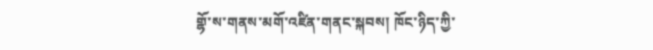གྷོ་ས་གནས་མགོ་འཛིན་གནང་སྐབས། ཁོང་ཉིད་ཀྱི་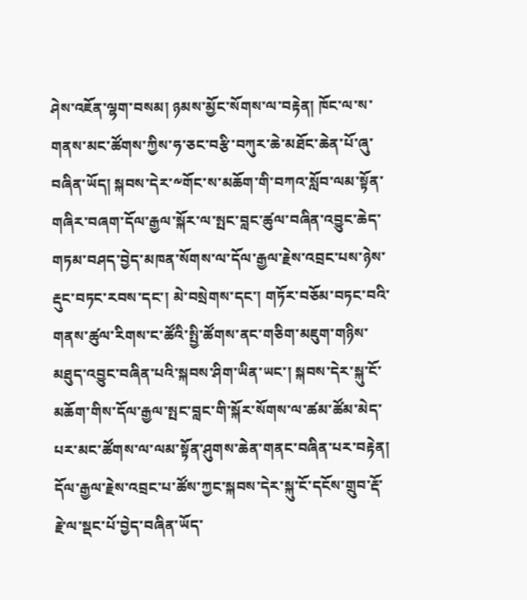ཤེས་འཇོན་ལྷག་བསམ། ཉམས་མྱོང་སོགས་ལ་བརྟེན། ཁོང་ལ་ས་གནས་མང་ཚོགས་ཀྱིས་ཧ་ཅང་བརྩི་བཀུར་ཆེ་མཐོང་ཆེན་པོ་ཞུ་བཞིན་ཡོད། སྐབས་དེར་༸གོང་ས་མཆོག་གི་བཀའ་སློབ་ལམ་སྟོན་གཞིར་བཞག་དོལ་རྒྱལ་སྐོར་ལ་སྤང་བླང་ཚུལ་བཞིན་འབྱུང་ཆེད་གཏམ་བཤད་བྱེད་མཁན་སོགས་ལ་དོལ་རྒྱལ་རྗེས་འབྲང་པས་ཉེས་རྡུང་བཏང་རབས་དང་། མེ་བསྲེགས་དང་། གཏོར་བཅོམ་བཏང་བའི་གནས་ཚུལ་རིགས་ང་ཚོའི་སྤྱི་ཚོགས་ནང་གཅིག་མཇུག་གཉིས་མཐུད་འབྱུང་བཞིན་པའི་སྐབས་ཤིག་ཡིན་ཡང་། སྐབས་དེར་སྐུ་ངོ་མཆོག་གིས་དོལ་རྒྱལ་སྤང་བླང་གི་སྐོར་སོགས་ལ་ཚམ་ཚོམ་མེད་པར་མང་ཚོགས་ལ་ལམ་སྟོན་ཤུགས་ཆེན་གནང་བཞིན་པར་བརྟེན། དོལ་རྒྱལ་རྗེས་འབྲང་པ་ཚོས་ཀྱང་སྐབས་དེར་སྐུ་ངོ་དངོས་གྲུབ་རྡོ་རྗེ་ལ་སྡང་པོ་བྱེད་བཞིན་ཡོད་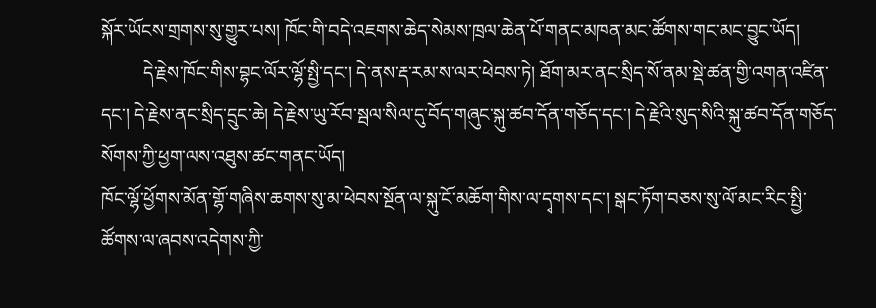སྐོར་ཡོངས་གྲགས་སུ་གྱུར་པས། ཁོང་གི་བདེ་འཇགས་ཆེད་སེམས་ཁྲལ་ཆེན་པོ་གནང་མཁན་མང་ཚོགས་གང་མང་བྱུང་ཡོད།
         དེ་རྗེས་ཁོང་གིས་བྷང་ལོར་ལྷོ་སྤྱི་དང་། དེ་ནས་རྡ་རམ་ས་ལར་ཕེབས་ཏེ། ཐོག་མར་ནང་སྲིད་སོ་ནམ་སྡེ་ཚན་གྱི་འགན་འཛིན་དང་། དེ་རྗེས་ནང་སྲིད་དྲུང་ཆེ། དེ་རྗེས་ཡུ་རོབ་སྦལ་སིལ་དུ་བོད་གཞུང་སྐུ་ཚབ་དོན་གཅོད་དང་། དེ་རྗེའི་སུད་སིའི་སྐུ་ཚབ་དོན་གཅོད་སོགས་ཀྱི་ཕྱག་ལས་འཐུས་ཚང་གནང་ཡོད།
ཁོང་ལྷོ་ཕྱོགས་མོན་གྷོ་གཞིས་ཆགས་སུ་མ་ཕེབས་སྔོན་ལ་སྐུ་ངོ་མཆོག་གིས་ལ་དྭགས་དང་། སྒང་ཏོག་བཅས་སུ་ལོ་མང་རིང་སྤྱི་ཚོགས་ལ་ཞབས་འདེགས་ཀྱི་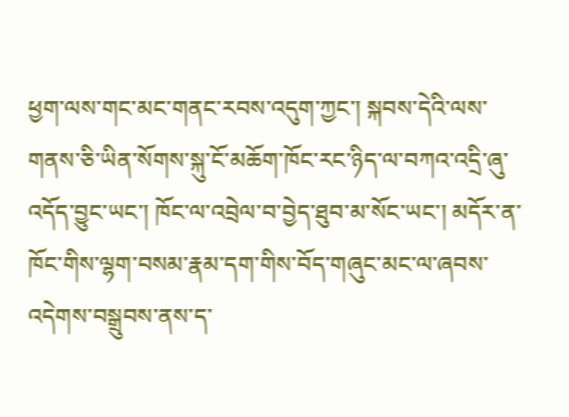ཕྱག་ལས་གང་མང་གནང་རབས་འདུག་ཀྱང་། སྐབས་དེའི་ལས་གནས་ཅི་ཡིན་སོགས་སྐུ་ངོ་མཆོག་ཁོང་རང་ཉིད་ལ་བཀའ་འདྲི་ཞུ་འདོད་བྱུང་ཡང་། ཁོང་ལ་འབྲེལ་བ་བྱེད་ཐུབ་མ་སོང་ཡང་། མདོར་ན་ཁོང་གིས་ལྷག་བསམ་རྣམ་དག་གིས་བོད་གཞུང་མང་ལ་ཞབས་འདེགས་བསྒྲུབས་ནས་ད་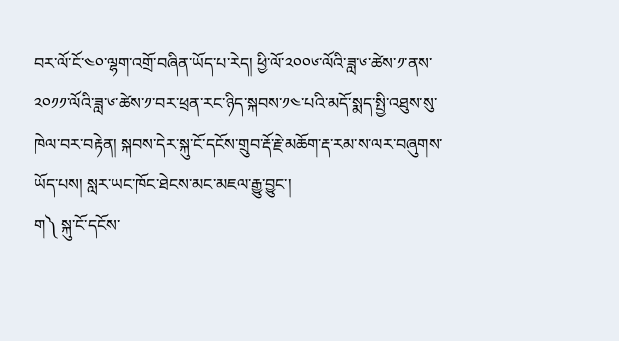བར་ལོ་ངོ་༤༠་ལྷག་འགྲོ་བཞིན་ཡོད་པ་རེད། ཕྱི་ལོ་༢༠༠༦་ལོའི་ཟླ་༦་ཚེས་༡་ནས་༢༠༡༡་ལོའི་ཟླ་༦་ཚེས་༡་བར་ཕྲན་རང་ཉིད་སྐབས་༡༤་པའི་མདོ་སྨད་སྤྱི་འཐུས་སུ་ཁེལ་བར་བརྟེན། སྐབས་དེར་སྐུ་ངོ་དངོས་གྲུབ་རྡོ་རྗེ་མཆོག་རྡ་རམ་ས་ལར་བཞུགས་ཡོད་པས། སླར་ཡང་ཁོང་ཐེངས་མང་མཇལ་རྒྱུ་བྱུང་།
ག༽ སྐུ་ངོ་དངོས་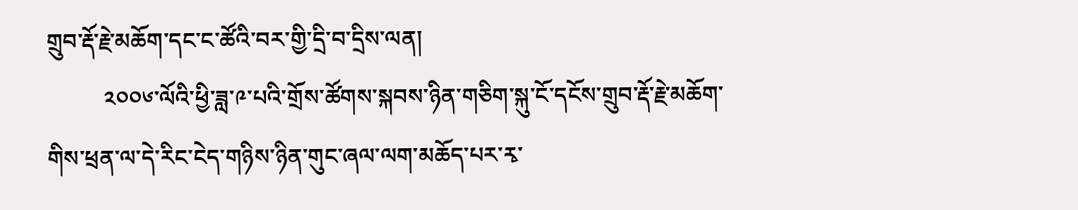གྲུབ་རྡོ་རྗེ་མཆོག་དང་ང་ཚོའི་བར་གྱི་དྲི་བ་དྲིས་ལན།
          ༢༠༠༦་ལོའི་ཕྱི་ཟླ་༩་པའི་གྲོས་ཚོགས་སྐབས་ཉིན་གཅིག་སྐུ་ངོ་དངོས་གྲུབ་རྡོ་རྗེ་མཆོག་གིས་ཕྲན་ལ་དེ་རིང་ངེད་གཉིས་ཉིན་གུང་ཞལ་ལག་མཆོད་པར་རྭ་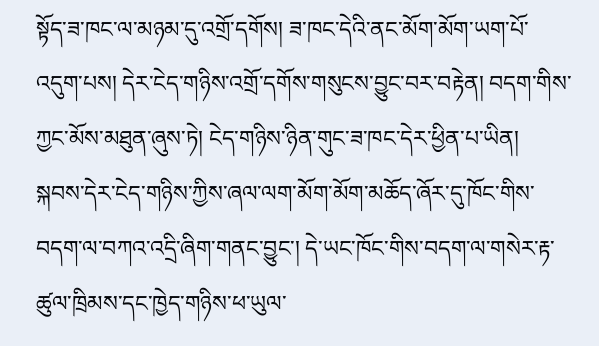སྟོད་ཟ་ཁང་ལ་མཉམ་དུ་འགྲོ་དགོས། ཟ་ཁང་དེའི་ནང་མོག་མོག་ཡག་པོ་འདུག་པས། དེར་ངེད་གཉིས་འགྲོ་དགོས་གསུངས་བྱུང་བར་བརྟེན། བདག་གིས་ཀྱང་མོས་མཐུན་ཞུས་ཏེ། ངེད་གཉིས་ཉིན་གུང་ཟ་ཁང་དེར་ཕྱིན་པ་ཡིན། སྐབས་དེར་ངེད་གཉིས་ཀྱིས་ཞལ་ལག་མོག་མོག་མཆོད་ཞོར་དུ་ཁོང་གིས་བདག་ལ་བཀའ་འདྲི་ཞིག་གནང་བྱུང་། དེ་ཡང་ཁོང་གིས་བདག་ལ་གསེར་རྟ་ཚུལ་ཁྲིམས་དང་ཁྱེད་གཉིས་ཕ་ཡུལ་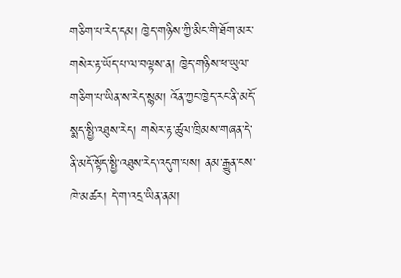གཅིག་པ་རེད་དམ། ཁྱེད་གཉིས་ཀྱི་མིང་གི་ཐོག་མར་གསེར་རྟ་ཡོད་པ་ལ་བལྟས་ན། ཁྱེད་གཉིས་ཕ་ཡུལ་གཅིག་པ་ཡིན་ས་རེད་སྙམ། འོན་ཀྱང་ཁྱེད་རང་ནི་མདོ་སྨད་སྤྱི་འཐུས་རེད། གསེར་རྟ་ཚུལ་ཁྲིམས་གཞན་དེ་ནི་མདོ་སྟོད་སྤྱི་འཐུས་རེད་འདུག་པས། ནམ་རྒྱུན་ངས་ཁེ་མཚར། དེ་ག་འདྲ་ཡིན་ནམ།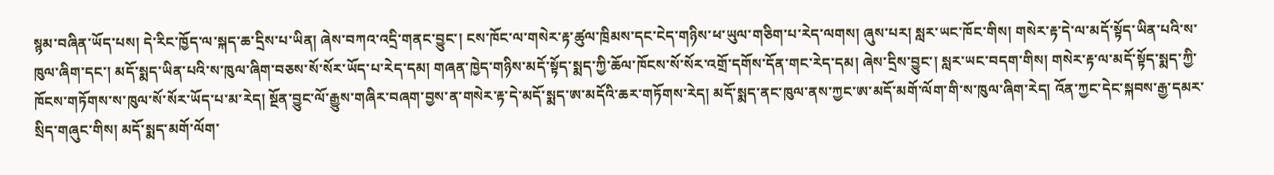སྙམ་བཞིན་ཡོད་པས། དེ་རིང་ཁྱོད་ལ་སྐད་ཆ་དྲིས་པ་ཡིན། ཞེས་བཀའ་འདྲི་གནང་བྱུང་། ངས་ཁོང་ལ་གསེར་རྟ་ཚུལ་ཁྲིམས་དང་ངེད་གཉིས་ཕ་ཡུལ་གཅིག་པ་རེད་ལགས། ཞུས་པར། སླར་ཡང་ཁོང་གིས། གསེར་རྟ་དེ་ལ་མདོ་སྟོད་ཡིན་པའི་ས་ཁུལ་ཞིག་དང་། མདོ་སྨད་ཡིན་པའི་ས་ཁུལ་ཞིག་བཅས་སོ་སོར་ཡོད་པ་རེད་དམ། གཞན་ཁྱེད་གཉིས་མདོ་སྟོད་སྨད་ཀྱི་ཆོལ་ཁོངས་སོ་སོར་འགྲོ་དགོས་དོན་གང་རེད་དམ། ཞེས་དྲིས་བྱུང་། སླར་ཡང་བདག་གིས། གསེར་རྟ་ལ་མདོ་སྟོད་སྨད་ཀྱི་ཁོངས་གཏོགས་ས་ཁུལ་སོ་སོར་ཡོད་པ་མ་རེད། སྔོན་བྱུང་ལོ་རྒྱུས་གཞིར་བཞག་བྱས་ན་གསེར་རྟ་དེ་མདོ་སྨད་ཨ་མདོའི་ཆར་གཏོགས་རེད། མདོ་སྨད་ནང་ཁུལ་ནས་ཀྱང་ཨ་མདོ་མགོ་ལོག་གི་ས་ཁུལ་ཞིག་རེད། འོན་ཀྱང་དེང་སྐབས་རྒྱ་དམར་སྲིད་གཞུང་གིས། མདོ་སྨད་མགོ་ལོག་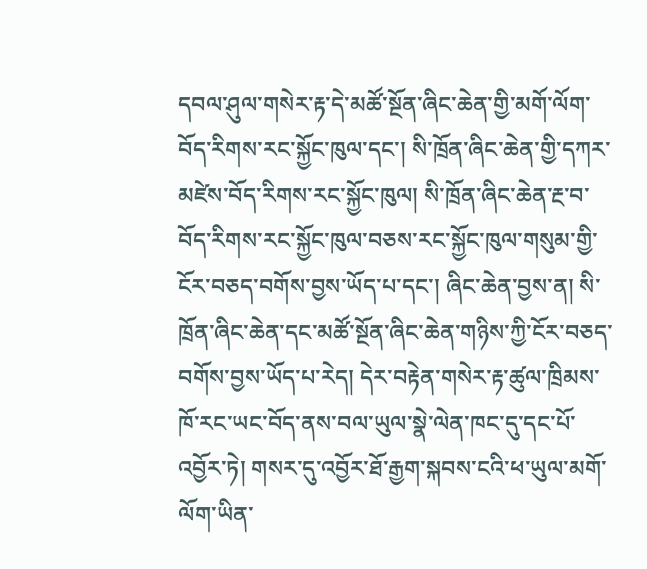དབལ་ཤུལ་གསེར་རྟ་དེ་མཚོ་སྔོན་ཞིང་ཆེན་གྱི་མགོ་ལོག་བོད་རིགས་རང་སྐྱོང་ཁུལ་དང་། སི་ཁྲོན་ཞིང་ཆེན་གྱི་དཀར་མཛེས་བོད་རིགས་རང་སྐྱོང་ཁུལ། སི་ཁྲོན་ཞིང་ཆེན་རྔ་བ་བོད་རིགས་རང་སྐྱོང་ཁུལ་བཅས་རང་སྐྱོང་ཁུལ་གསུམ་གྱི་ངོར་བཅད་བགོས་བྱས་ཡོད་པ་དང་། ཞིང་ཆེན་བྱས་ན། སི་ཁྲོན་ཞིང་ཆེན་དང་མཚོ་སྔོན་ཞིང་ཆེན་གཉིས་ཀྱི་ངོར་བཅད་བགོས་བྱས་ཡོད་པ་རེད། དེར་བརྟེན་གསེར་རྟ་ཚུལ་ཁྲིམས་ཁོ་རང་ཡང་བོད་ནས་བལ་ཡུལ་སྣེ་ལེན་ཁང་དུ་དང་པོ་འབྱོར་ཏེ། གསར་དུ་འབྱོར་ཐོ་རྒྱག་སྐབས་ངའི་ཕ་ཡུལ་མགོ་ལོག་ཡིན་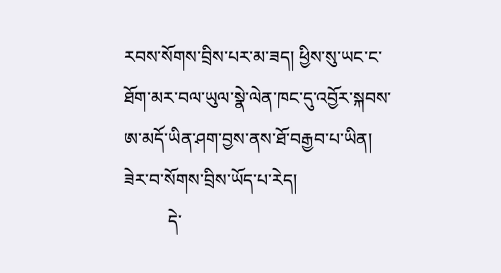རབས་སོགས་བྲིས་པར་མ་ཟད། ཕྱིས་སུ་ཡང་ང་ཐོག་མར་བལ་ཡུལ་སྣེ་ལེན་ཁང་དུ་འབྱོར་སྐབས་ཨ་མདོ་ཡིན་ཤག་བྱས་ནས་ཐོ་བརྒྱབ་པ་ཡིན། ཟེར་བ་སོགས་བྲིས་ཡོད་པ་རེད།
          དེ་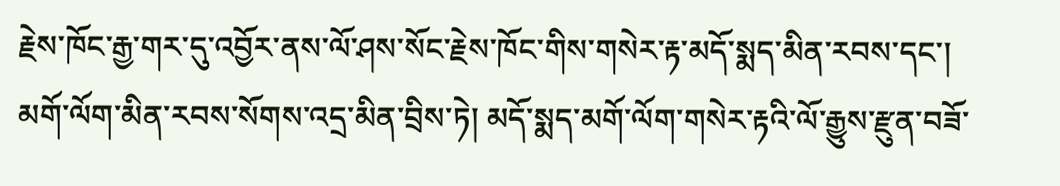རྗེས་ཁོང་རྒྱ་གར་དུ་འབྱོར་ནས་ལོ་ཤས་སོང་རྗེས་ཁོང་གིས་གསེར་རྟ་མདོ་སྨད་མིན་རབས་དང་། མགོ་ལོག་མིན་རབས་སོགས་འདྲ་མིན་བྲིས་ཏེ། མདོ་སྨད་མགོ་ལོག་གསེར་རྟའི་ལོ་རྒྱུས་རྫུན་བཟོ་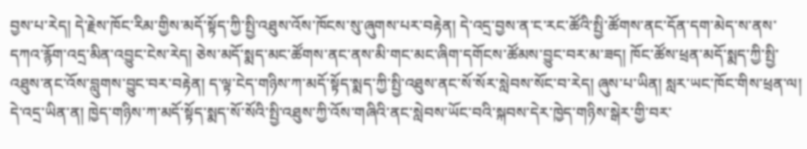བྱས་པ་རེད། དེ་རྗེས་ཁོང་རིམ་གྱིས་མདོ་སྟོད་ཀྱི་སྤྱི་འཐུས་འོས་ཁོངས་སུ་ཞུགས་པར་བརྟེན། དེ་འདྲ་བྱས་ན་ང་རང་ཚོའི་སྤྱི་ཚོགས་ནང་དོན་དག་མེད་ས་ནས་དཀའ་རྙོག་འདྲ་མིན་འབྱུང་ངེས་རེད། ཅེས་མདོ་སྨད་མང་ཚོགས་ནང་ནས་མི་གང་མང་ཞིག་དགོངས་ཚོམས་བྱུང་བར་མ་ཟད། ཁོང་ཚོས་ཕྲན་མདོ་སྨད་ཀྱི་སྤྱི་འཐུས་ནང་འོས་བླུགས་བྱུང་བར་བརྟེན། ད་ལྟ་ངེད་གཉིས་ཀ་མདོ་སྟོད་སྨད་ཀྱི་སྤྱི་འཐུས་ནང་སོ་སོར་སླེབས་སོང་བ་རེད། ཞུས་པ་ཡིན། སླར་ཡང་ཁོང་གིས་ཕྲན་ལ། དེ་འདྲ་ཡིན་ན། ཁྱེད་གཉིས་ཀ་མདོ་སྟོད་སྨད་སོ་སོའི་སྤྱི་འཐུས་ཀྱི་འོས་གཞིའི་ནང་སླེབས་ཡོང་བའི་སྐབས་དེར་ཁྱེད་གཉིས་སྒེར་གྱི་བར་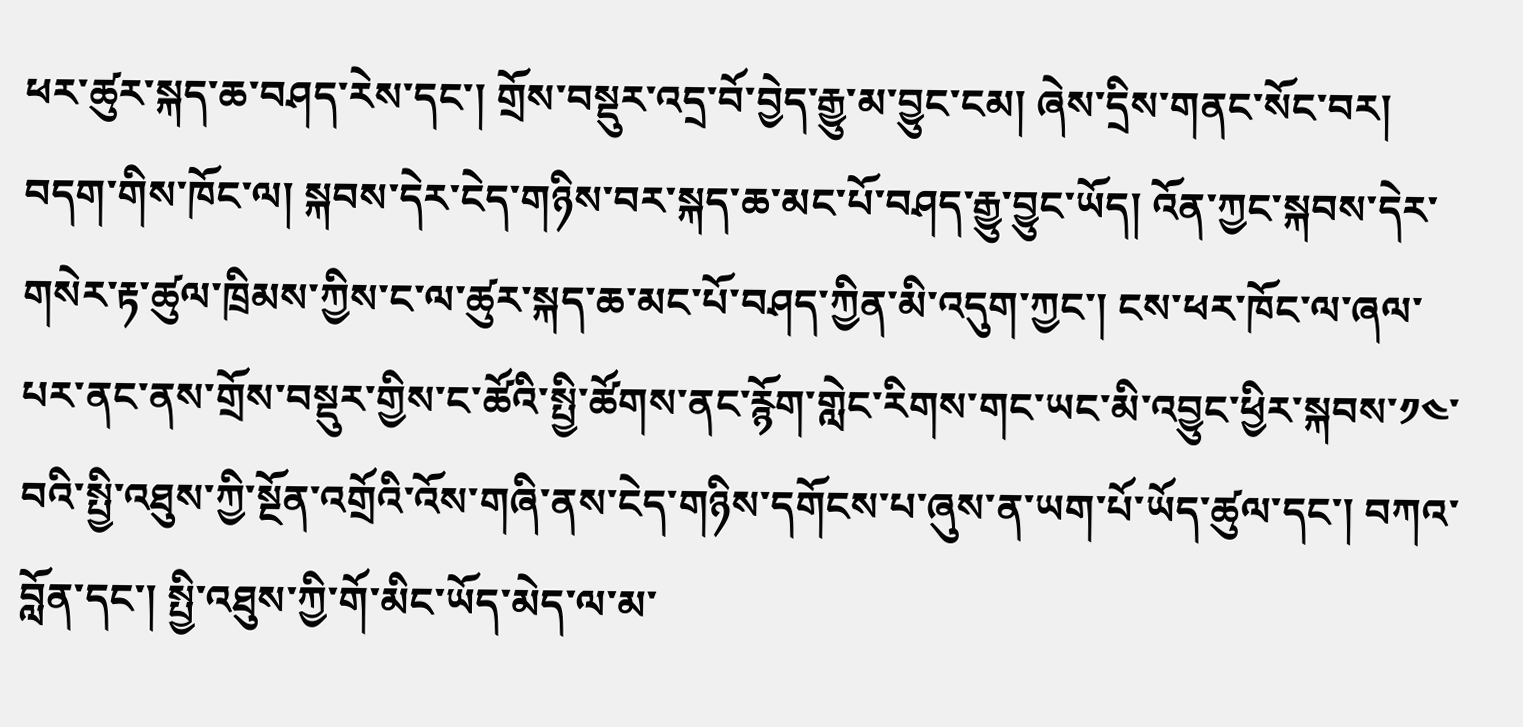ཕར་ཚུར་སྐད་ཆ་བཤད་རེས་དང་། གྲོས་བསྡུར་འདྲ་བོ་བྱེད་རྒྱུ་མ་བྱུང་ངམ། ཞེས་དྲིས་གནང་སོང་བར། བདག་གིས་ཁོང་ལ། སྐབས་དེར་ངེད་གཉིས་བར་སྐད་ཆ་མང་པོ་བཤད་རྒྱུ་བྱུང་ཡོད། འོན་ཀྱང་སྐབས་དེར་གསེར་རྟ་ཚུལ་ཁྲིམས་ཀྱིས་ང་ལ་ཚུར་སྐད་ཆ་མང་པོ་བཤད་ཀྱིན་མི་འདུག་ཀྱང་། ངས་ཕར་ཁོང་ལ་ཞལ་པར་ནང་ནས་གྲོས་བསྡུར་གྱིས་ང་ཚོའི་སྤྱི་ཚོགས་ནང་རྙོག་གླེང་རིགས་གང་ཡང་མི་འབྱུང་ཕྱིར་སྐབས་༡༤་བའི་སྤྱི་འཐུས་ཀྱི་སྔོན་འགྲོའི་འོས་གཞི་ནས་ངེད་གཉིས་དགོངས་པ་ཞུས་ན་ཡག་པོ་ཡོད་ཚུལ་དང་། བཀའ་བློན་དང་། སྤྱི་འཐུས་ཀྱི་གོ་མིང་ཡོད་མེད་ལ་མ་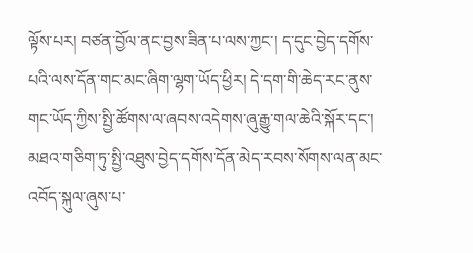ལྟོས་པར། བཙན་བྱོལ་ནང་བྱས་ཟིན་པ་ལས་ཀྱང་། ད་དུང་བྱེད་དགོས་པའི་ལས་དོན་གང་མང་ཞིག་ལྷག་ཡོད་ཕྱིར། དེ་དག་གི་ཆེད་རང་ནུས་གང་ཡོད་ཀྱིས་སྤྱི་ཚོགས་ལ་ཞབས་འདེགས་ཞུ་རྒྱུ་གལ་ཆེའི་སྐོར་དང་། མཐའ་གཅིག་ཏུ་སྤྱི་འཐུས་བྱེད་དགོས་དོན་མེད་རབས་སོགས་ལན་མང་འབོད་སྐུལ་ཞུས་པ་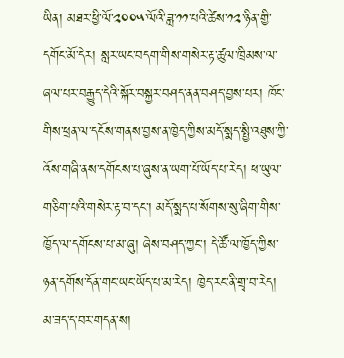ཡིན། མཐར་ཕྱི་ལོ་༢༠༠༥་ལོའི་ཟླ་༡༡་པའི་ཚེས་༡༢་ཉིན་གྱི་དགོང་མོ་དེར། སླར་ཡང་བདག་གིས་གསེར་རྟ་ཚུལ་ཁྲིམས་ལ་ཞལ་པར་བརྒྱུད་དེའི་སྐོར་བསྐྱར་བཤད་ནན་བཤད་བྱས་པར། ཁོང་གིས་ཕྲན་ལ་དངོས་གནས་བྱས་ན་ཁྱེད་ཀྱིས་མདོ་སྨད་སྤྱི་འཐུས་ཀྱི་འོས་གཞི་ནས་དགོངས་པ་ཞུས་ན་ཡག་པོ་ཡོད་པ་རེད། ཕ་ཡུལ་གཅིག་པའི་གསེར་རྟ་བ་དང་། མདོ་སྨད་པ་སོགས་སུ་ཞིག་གིས་ཁྱོད་ལ་དགོངས་པ་མ་ཞུ། ཞེས་བཤད་ཀྱང་། དེ་ཚོ་ལ་ཁྱོད་ཀྱིས་ཉན་དགོས་དོན་གང་ཡང་ཡོད་པ་མ་རེད། ཁྱེད་རང་ནི་གྲྭ་བ་རེད། མ་ཟད་ད་བར་གདན་ས།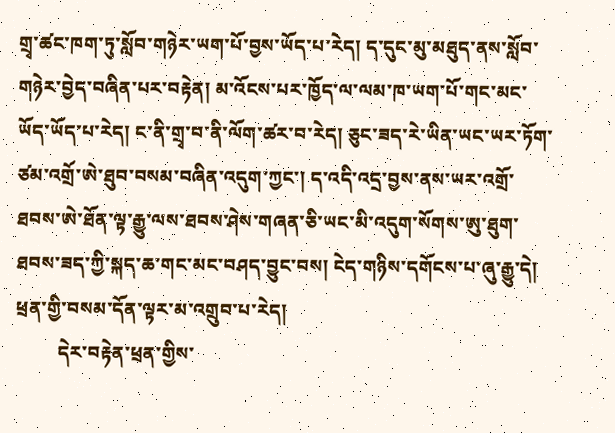གྲྭ་ཚང་ཁག་ཏུ་སློབ་གཉེར་ཡག་པོ་བྱས་ཡོད་པ་རེད། ད་དུང་མུ་མཐུད་ནས་སློབ་གཉེར་བྱེད་བཞིན་པར་བརྟེན། མ་འོངས་པར་ཁྱོད་ལ་ལམ་ཁ་ཡག་པོ་གང་མང་ཡོད་ཡོད་པ་རེད། ང་ནི་གྲྭ་བ་ནི་ལོག་ཚར་བ་རེད། ཅུང་ཟད་རེ་ཡིན་ཡང་ཡར་ཏོག་ཙམ་འགྲོ་ཨེ་ཐུབ་བསམ་བཞིན་འདུག་ཀྱང་། ད་འདི་འདྲ་བྱས་ནས་ཡར་འགྲོ་ཐབས་ཨེ་ཐོན་ལྟ་རྒྱུ་ལས་ཐབས་ཤེས་གཞན་ཅི་ཡང་མི་འདུག་སོགས་ཨུ་ཐུག་ཐབས་ཟད་ཀྱི་སྐད་ཆ་གང་མང་བཤད་བྱུང་བས། ངེད་གཉིས་དགོངས་པ་ཞུ་རྒྱུ་དེ། ཕྲན་གྱི་བསམ་དོན་ལྟར་མ་འགྲུབ་པ་རེད།
         དེར་བརྟེན་ཕྲན་གྱིས་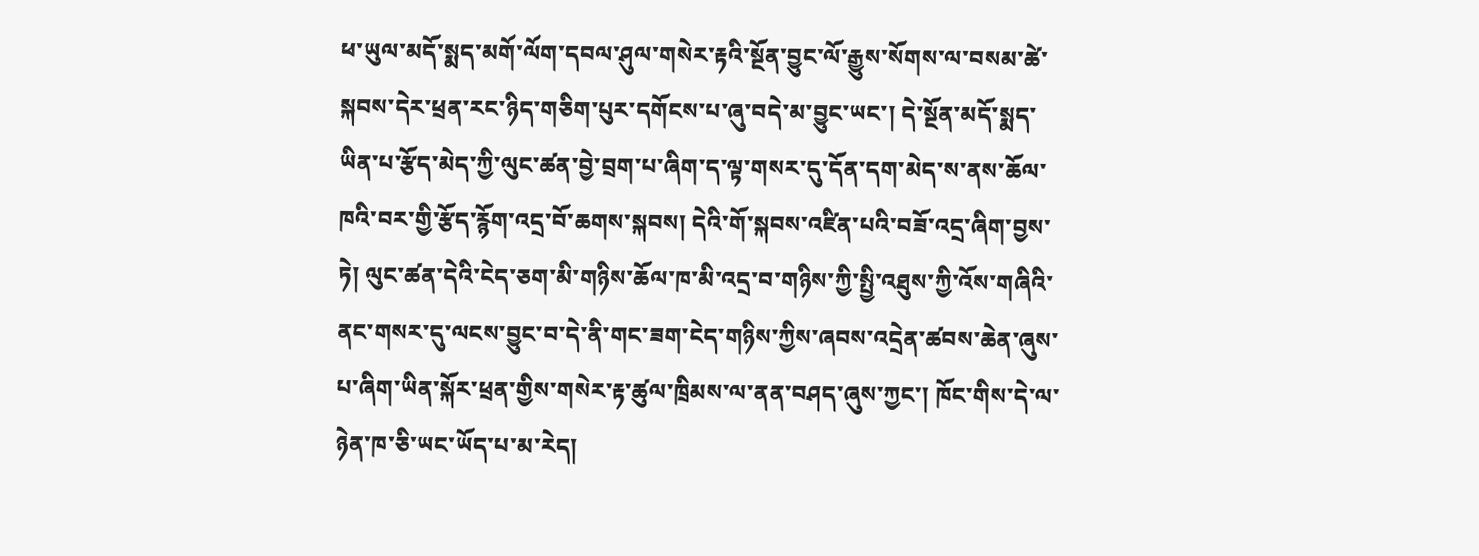ཕ་ཡུལ་མདོ་སྨད་མགོ་ལོག་དབལ་ཤུལ་གསེར་རྟའི་སྔོན་བྱུང་ལོ་རྒྱུས་སོགས་ལ་བསམ་ཚེ་སྐབས་དེར་ཕྲན་རང་ཉིད་གཅིག་པུར་དགོངས་པ་ཞུ་བདེ་མ་བྱུང་ཡང་། དེ་སྔོན་མདོ་སྨད་ཡིན་པ་རྩོད་མེད་ཀྱི་ལུང་ཚན་བྱེ་བྲག་པ་ཞིག་ད་ལྟ་གསར་དུ་དོན་དག་མེད་ས་ནས་ཆོལ་ཁའི་བར་གྱི་རྩོད་རྙོག་འདྲ་བོ་ཆགས་སྐབས། དེའི་གོ་སྐབས་འཛིན་པའི་བཟོ་འདྲ་ཞིག་བྱས་ཏེ། ལུང་ཚན་དེའི་ངེད་ཅག་མི་གཉིས་ཆོལ་ཁ་མི་འདྲ་བ་གཉིས་ཀྱི་སྤྱི་འཐུས་ཀྱི་འོས་གཞིའི་ནང་གསར་དུ་ལངས་བྱུང་བ་དེ་ནི་གང་ཟག་ངེད་གཉིས་ཀྱིས་ཞབས་འདྲེན་ཚབས་ཆེན་ཞུས་པ་ཞིག་ཡིན་སྐོར་ཕྲན་གྱིས་གསེར་རྟ་ཚུལ་ཁྲིམས་ལ་ནན་བཤད་ཞུས་ཀྱང་། ཁོང་གིས་དེ་ལ་ཉེན་ཁ་ཅི་ཡང་ཡོད་པ་མ་རེད།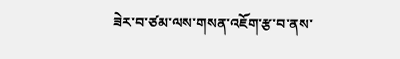ཟེར་བ་ཙམ་ལས་གསན་འཇོག་རྩ་བ་ནས་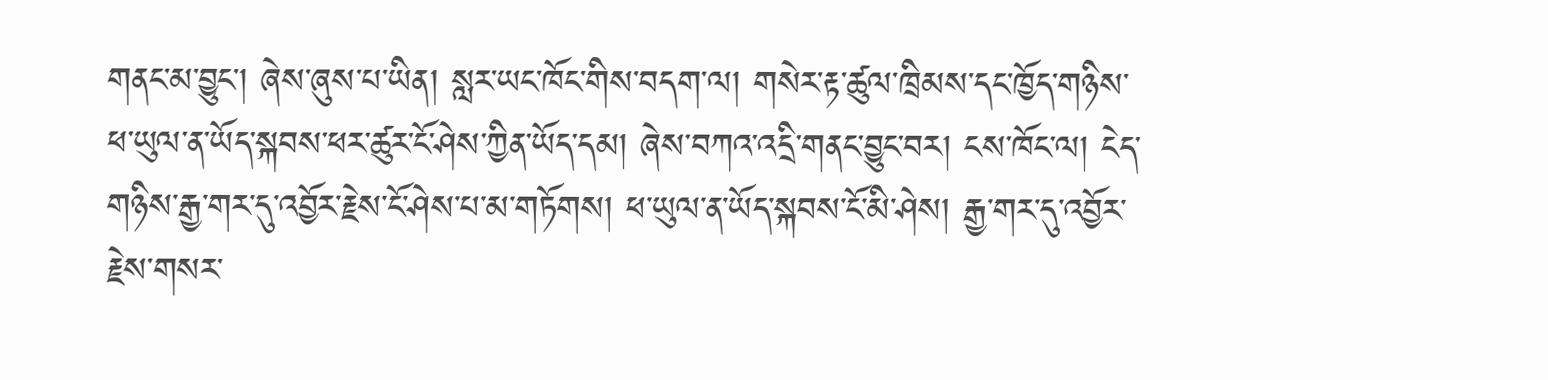གནང་མ་བྱུང་། ཞེས་ཞུས་པ་ཡིན། སླར་ཡང་ཁོང་གིས་བདག་ལ། གསེར་རྟ་ཚུལ་ཁྲིམས་དང་ཁྱོད་གཉིས་ཕ་ཡུལ་ན་ཡོད་སྐབས་ཕར་ཚུར་ངོ་ཤེས་ཀྱིན་ཡོད་དམ། ཞེས་བཀའ་འདྲི་གནང་བྱུང་བར། ངས་ཁོང་ལ། ངེད་གཉིས་རྒྱ་གར་དུ་འབྱོར་རྗེས་ངོ་ཤེས་པ་མ་གཏོགས། ཕ་ཡུལ་ན་ཡོད་སྐབས་ངོ་མི་ཤེས། རྒྱ་གར་དུ་འབྱོར་རྗེས་གསར་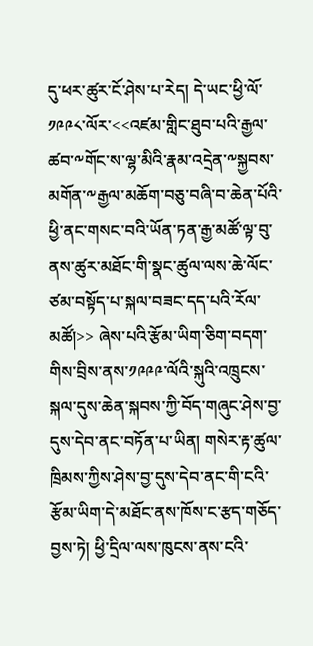དུ་ཕར་ཚུར་ངོ་ཤེས་པ་རེད། དེ་ཡང་ཕྱི་ལོ་༡༩༩༨་ལོར་<<འཛམ་གླིང་ཐུབ་པའི་རྒྱལ་ཚབ་༸གོང་ས་ལྷ་མིའི་རྣམ་འདྲེན་༸སྐྱབས་མགོན་༸རྒྱལ་མཆོག་བཅུ་བཞི་བ་ཆེན་པོའི་ཕྱི་ནང་གསང་བའི་ཡོན་ཏན་རྒྱ་མཚོ་ལྟ་བུ་ནས་ཚུར་མཐོང་གི་སྣང་ཚུལ་ལས་ཆེ་ལོང་ཙམ་བསྟོད་པ་སྐལ་བཟང་དད་པའི་རོལ་མཚོ།>> ཞེས་པའི་རྩོམ་ཡིག་ཅིག་བདག་གིས་བྲིས་ནས་༡༩༩༩་ལོའི་སྐུའི་འཁྲུངས་སྐལ་དུས་ཆེན་སྐབས་ཀྱི་བོད་གཞུང་ཤེས་བྱ་དུས་དེབ་ནང་བཏོན་པ་ཡིན། གསེར་རྟ་ཚུལ་ཁྲིམས་ཀྱིས་ཤེས་བྱ་དུས་དེབ་ནང་གི་ངའི་རྩོམ་ཡིག་དེ་མཐོང་ནས་ཁོས་ང་རྩད་གཅོད་བྱས་ཏེ། ཕྱི་དྲིལ་ལས་ཁུངས་ནས་ངའི་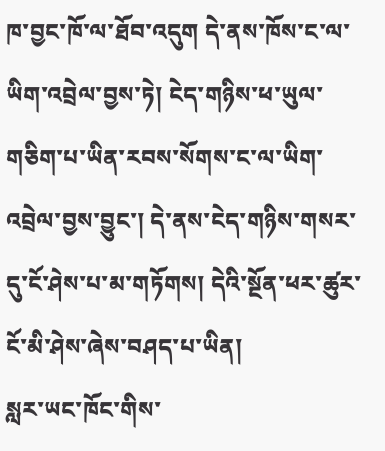ཁ་བྱང་ཁོ་ལ་ཐོབ་འདུག དེ་ནས་ཁོས་ང་ལ་ཡིག་འབྲེལ་བྱས་ཏེ། ངེད་གཉིས་ཕ་ཡུལ་གཅིག་པ་ཡིན་རབས་སོགས་ང་ལ་ཡིག་འབྲེལ་བྱས་བྱུང་། དེ་ནས་ངེད་གཉིས་གསར་དུ་ངོ་ཤེས་པ་མ་གཏོགས། དེའི་སྔོན་ཕར་ཚུར་ངོ་མི་ཤེས་ཞེས་བཤད་པ་ཡིན།
སླར་ཡང་ཁོང་གིས་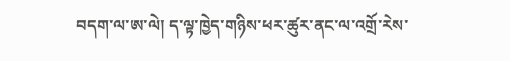བདག་ལ་ཨ་ལེ། ད་ལྟ་ཁྱེད་གཉིས་ཕར་ཚུར་ནང་ལ་འགྲོ་རེས་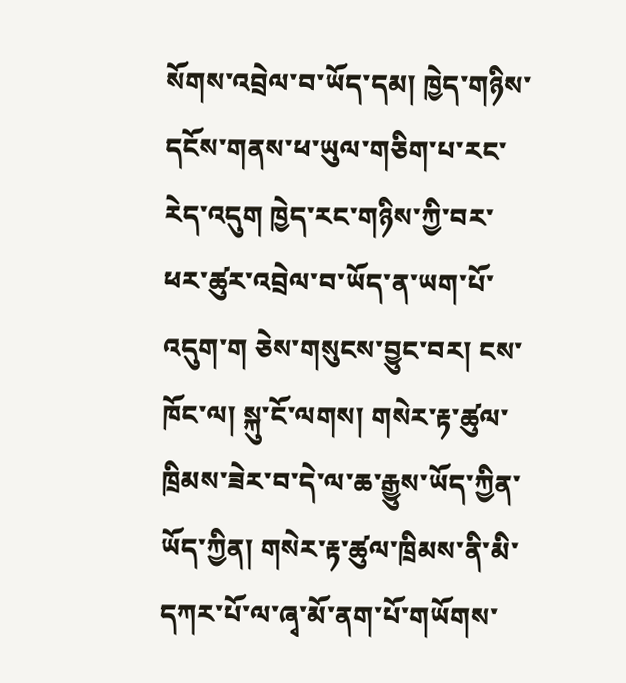སོགས་འབྲེལ་བ་ཡོད་དམ། ཁྱེད་གཉིས་དངོས་གནས་ཕ་ཡུལ་གཅིག་པ་རང་རེད་འདུག ཁྱེད་རང་གཉིས་ཀྱི་བར་ཕར་ཚུར་འབྲེལ་བ་ཡོད་ན་ཡག་པོ་འདུག་ག ཅེས་གསུངས་བྱུང་བར། ངས་ཁོང་ལ། སྐུ་ངོ་ལགས། གསེར་རྟ་ཚུལ་ཁྲིམས་ཟེར་བ་དེ་ལ་ཆ་རྒྱུས་ཡོད་ཀྱིན་ཡོད་ཀྱིན། གསེར་རྟ་ཚུལ་ཁྲིམས་ནི་མི་དཀར་པོ་ལ་ཞྭ་མོ་ནག་པོ་གཡོགས་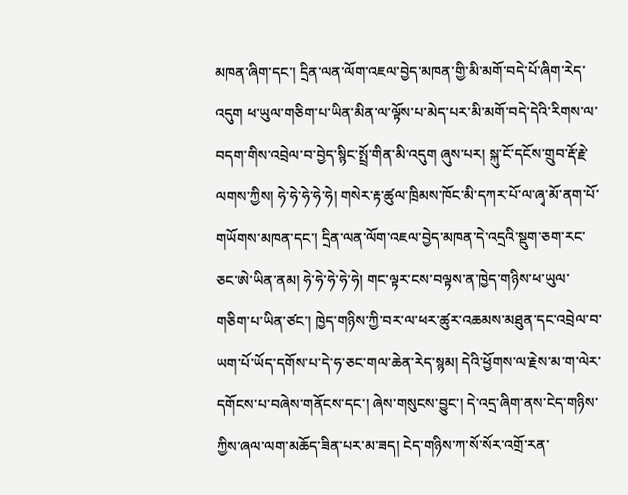མཁན་ཞིག་དང་། དྲིན་ལན་ལོག་འཇལ་བྱེད་མཁན་གྱི་མི་མགོ་བདེ་པོ་ཞིག་རེད་འདུག ཕ་ཡུལ་གཅིག་པ་ཡིན་མིན་ལ་ལྟོས་པ་མེད་པར་མི་མགོ་བདེ་དེའི་རིགས་ལ་བདག་གིས་འབྲེལ་བ་བྱེད་སྙིང་སྤྲོ་གིན་མི་འདུག ཞུས་པར། སྐུ་ངོ་དངོས་གྲུབ་རྡོ་རྗེ་ལགས་ཀྱིས། ཧེ་ཧེ་ཧེ་ཧེ་ཧེ། གསེར་རྟ་ཚུལ་ཁྲིམས་ཁོང་མི་དཀར་པོ་ལ་ཞྭ་མོ་ནག་པོ་གཡོགས་མཁན་དང་། དྲིན་ལན་ལོག་འཇལ་བྱེད་མཁན་དེ་འདྲའི་སྡུག་ཅག་རང་ཅང་ཨེ་ཡིན་ནམ། ཧེ་ཧེ་ཧེ་ཧེ་ཧེ། གང་ལྟར་ངས་བལྟས་ན་ཁྱེད་གཉིས་ཕ་ཡུལ་གཅིག་པ་ཡིན་ཙང་། ཁྱེད་གཉིས་ཀྱི་བར་ལ་ཕར་ཚུར་འཆམས་མཐུན་དང་འབྲེལ་བ་ཡག་པོ་ཡོད་དགོས་པ་དེ་ཧ་ཅང་གལ་ཆེན་རེད་སྙམ། དེའི་ཕྱོགས་ལ་རྗེས་མ་ག་ལེར་དགོངས་པ་བཞེས་གནོངས་དང་། ཞེས་གསུངས་བྱུང་། དེ་འདྲ་ཞིག་ནས་ངེད་གཉིས་ཀྱིས་ཞལ་ལག་མཆོད་ཟིན་པར་མ་ཟད། ངེད་གཉིས་ཀ་སོ་སོར་འགྲོ་རན་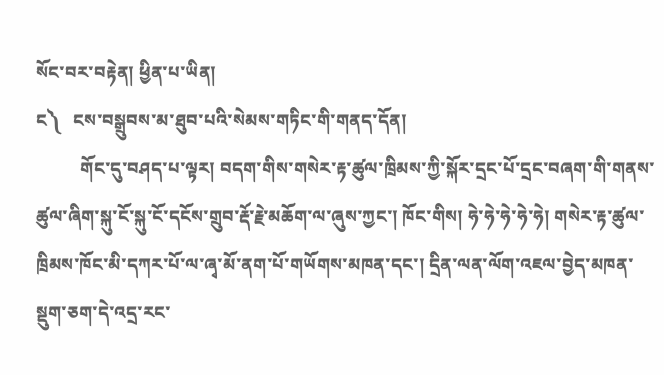སོང་བར་བརྟེན། ཕྱིན་པ་ཡིན།
ང༽   ངས་བསྒྲུབས་མ་ཐུབ་པའི་སེམས་གཏིང་གི་གནད་དོན།
          གོང་དུ་བཤད་པ་ལྟར། བདག་གིས་གསེར་རྟ་ཚུལ་ཁྲིམས་ཀྱི་སྐོར་དྲང་པོ་དྲང་བཞག་གི་གནས་ཚུལ་ཞིག་སྐུ་ངོ་སྐུ་ངོ་དངོས་གྲུབ་རྡོ་རྗེ་མཆོག་ལ་ཞུས་ཀྱང་། ཁོང་གིས། ཧེ་ཧེ་ཧེ་ཧེ་ཧེ། གསེར་རྟ་ཚུལ་ཁྲིམས་ཁོང་མི་དཀར་པོ་ལ་ཞྭ་མོ་ནག་པོ་གཡོགས་མཁན་དང་། དྲིན་ལན་ལོག་འཇལ་བྱེད་མཁན་སྡུག་ཅག་དེ་འདྲ་རང་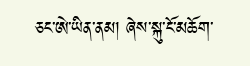ཅང་ཨེ་ཡིན་ནམ། ཞེས་སྐུ་ངོ་མཆོག་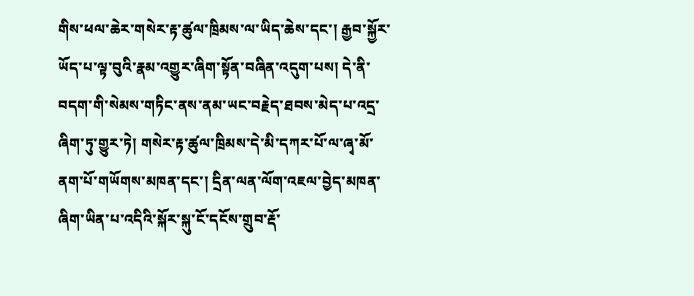གིས་ཕལ་ཆེར་གསེར་རྟ་ཚུལ་ཁྲིམས་ལ་ཡིད་ཆེས་དང་། རྒྱབ་སྐྱོར་ཡོད་པ་ལྟ་བུའི་རྣམ་འགྱུར་ཞིག་སྟོན་བཞིན་འདུག་པས། དེ་ནི་བདག་གི་སེམས་གཏིང་ནས་ནམ་ཡང་བརྗེད་ཐབས་མེད་པ་འདྲ་ཞིག་ཏུ་གྱུར་ཏེ། གསེར་རྟ་ཚུལ་ཁྲིམས་དེ་མི་དཀར་པོ་ལ་ཞྭ་མོ་ནག་པོ་གཡོགས་མཁན་དང་། དྲིན་ལན་ལོག་འཇལ་བྱེད་མཁན་ཞིག་ཡིན་པ་འདིའི་སྐོར་སྐུ་ངོ་དངོས་གྲུབ་རྡོ་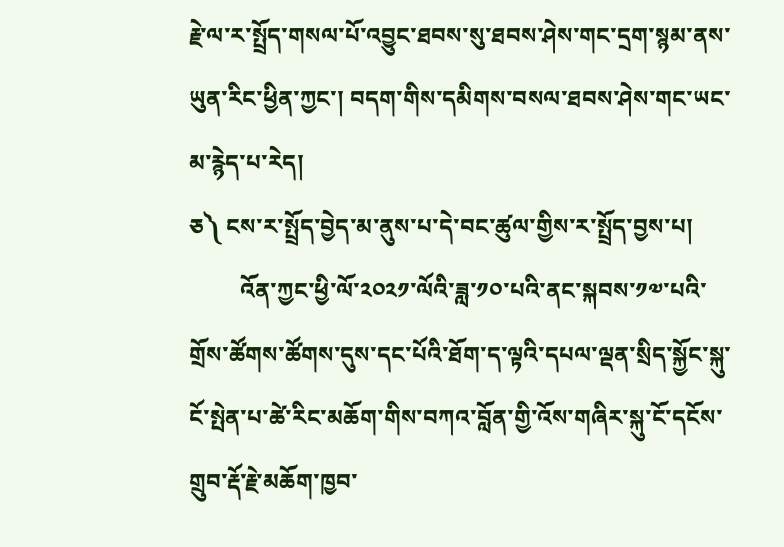རྗེ་ལ་ར་སྤྲོད་གསལ་པོ་འབྱུང་ཐབས་སུ་ཐབས་ཤེས་གང་དྲག་སྙམ་ནས་ཡུན་རིང་ཕྱིན་ཀྱང་། བདག་གིས་དམིགས་བསལ་ཐབས་ཤེས་གང་ཡང་མ་རྙེད་པ་རེད།
ཅ༽ ངས་ར་སྤྲོད་བྱེད་མ་ནུས་པ་དེ་བང་ཚུལ་གྱིས་ར་སྤྲོད་བྱས་པ།
         འོན་ཀྱང་ཕྱི་ལོ་༢༠༢༡་ལོའི་ཟླ་༡༠་པའི་ནང་སྐབས་༡༧་པའི་གྲོས་ཚོགས་ཚོགས་དུས་དང་པོའི་ཐོག་ད་ལྟའི་དཔལ་ལྡན་སྲིད་སྐྱོང་སྐུ་ངོ་སྤེན་པ་ཚེ་རིང་མཆོག་གིས་བཀའ་བློན་གྱི་འོས་གཞིར་སྐུ་ངོ་དངོས་གྲུབ་རྡོ་རྗེ་མཆོག་ཁྱབ་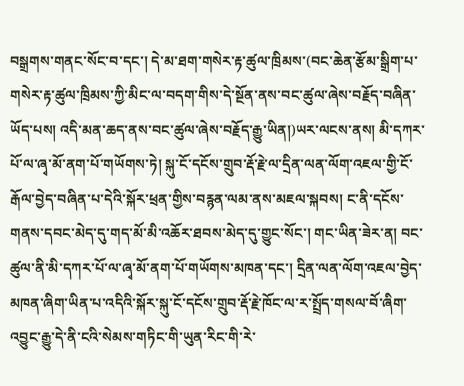བསྒྲགས་གནང་སོང་བ་དང་། དེ་མ་ཐག་གསེར་རྟ་ཚུལ་ཁྲིམས་(བང་ཆེན་རྩོམ་སྒྲིག་པ་གསེར་རྟ་ཚུལ་ཁྲིམས་ཀྱི་མིང་ལ་བདག་གིས་དེ་སྔོན་ནས་བང་ཚུལ་ཞེས་བརྗོད་བཞིན་ཡོད་པས། འདི་མན་ཆད་ནས་བང་ཚུལ་ཞེས་བརྗོད་རྒྱུ་ཡིན།)ཡར་ལངས་ནས། མི་དཀར་པོ་ལ་ཞྭ་མོ་ནག་པོ་གཡོགས་ཏེ། སྐུ་ངོ་དངོས་གྲུབ་རྡོ་རྗེ་ལ་དྲིན་ལན་ལོག་འཇལ་གྱི་ངོ་རྒོལ་བྱེད་བཞིན་པ་དེའི་སྐོར་ཕྲན་གྱིས་བརྙན་ལམ་ནས་མཇལ་སྐབས། ང་ནི་དངོས་གནས་དབང་མེད་དུ་གད་མོ་མི་འཆོར་ཐབས་མེད་དུ་གྱུང་སོང་། གང་ཡིན་ཟེར་ན། བང་ཚུལ་ནི་མི་དཀར་པོ་ལ་ཞྭ་མོ་ནག་པོ་གཡོགས་མཁན་དང་། དྲིན་ལན་ལོག་འཇལ་བྱེད་མཁན་ཞིག་ཡིན་པ་འདིའི་སྐོར་སྐུ་ངོ་དངོས་གྲུབ་རྡོ་རྗེ་ཁོང་ལ་ར་སྤྲོད་གསལ་བོ་ཞིག་འབྱུང་རྒྱུ་དེ་ནི་ངའི་སེམས་གཏིང་གི་ཡུན་རིང་གི་རེ་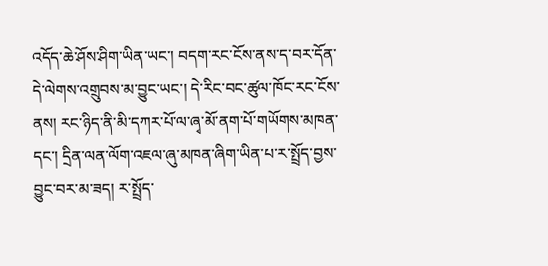འདོད་ཆེ་ཤོས་ཤིག་ཡིན་ཡང་། བདག་རང་ངོས་ནས་ད་བར་དོན་དེ་ལེགས་འགྲུབས་མ་བྱུང་ཡང་། དེ་རིང་བང་ཚུལ་ཁོང་རང་ངོས་ནས། རང་ཉིད་ནི་མི་དཀར་པོ་ལ་ཞྭ་མོ་ནག་པོ་གཡོགས་མཁན་དང་། དྲིན་ལན་ལོག་འཇལ་ཞུ་མཁན་ཞིག་ཡིན་པ་ར་སྤྲོད་བྱས་བྱུང་བར་མ་ཟད། ར་སྤྲོད་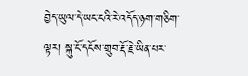བྱེད་ཡུལ་དེ་ཡང་ངའི་རེ་འདོད་ཉག་གཅིག་ལྟར། སྐུ་ངོ་དངོས་གྲུབ་རྡོ་རྗེ་ཡིན་པར་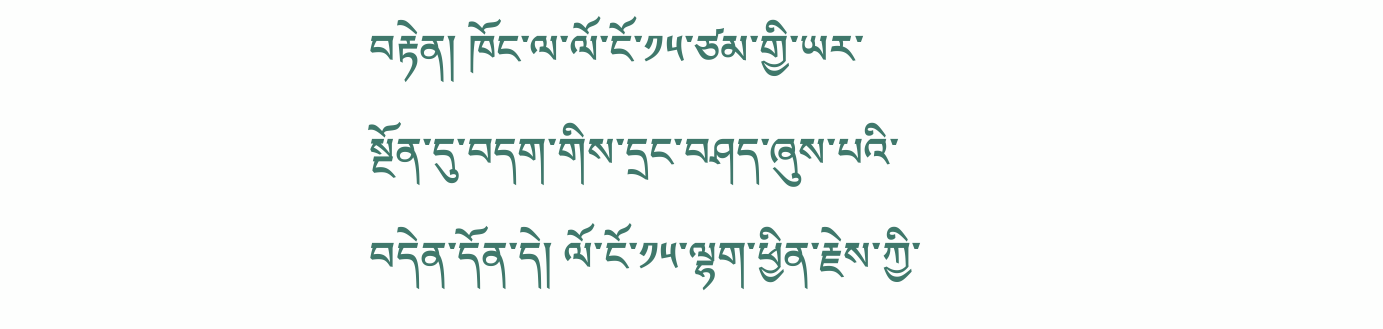བརྟེན། ཁོང་ལ་ལོ་ངོ་༡༥་ཙམ་གྱི་ཡར་སྔོན་དུ་བདག་གིས་དྲང་བཤད་ཞུས་པའི་བདེན་དོན་དེ། ལོ་ངོ་༡༥་ལྷག་ཕྱིན་རྗེས་ཀྱི་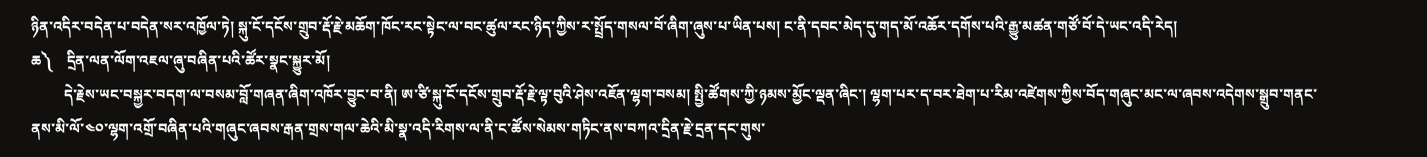ཉིན་འདིར་བདེན་པ་བདེན་སར་འཁྱོལ་ཏེ། སྐུ་ངོ་དངོས་གྲུབ་རྡོ་རྗེ་མཆོག་ཁོང་རང་སྟེང་ལ་བང་ཚུལ་རང་ཉིད་ཀྱིས་ར་སྤྲོད་གསལ་བོ་ཞིག་ཞུས་པ་ཡིན་པས། ང་ནི་དབང་མེད་དུ་གད་མོ་འཆོར་དགོས་པའི་རྒྱུ་མཚན་གཙོ་བོ་དེ་ཡང་འདི་རེད།
ཆ༽    དྲིན་ལན་ལོག་འཇལ་ཞུ་བཞིན་པའི་ཚོར་སྣང་སྐྱུར་མོ།
         དེ་རྗེས་ཡང་བསྐྱར་བདག་ལ་བསམ་བློ་གཞན་ཞིག་འཁོར་བྱུང་བ་ནི། ཨ་ཙི་སྐུ་ངོ་དངོས་གྲུབ་རྡོ་རྗེ་ལྟ་བུའི་ཤེས་འཇོན་ལྷག་བསམ། སྤྱི་ཚོགས་ཀྱི་ཉམས་མྱོང་ལྡན་ཞིང་། ལྷག་པར་ད་བར་ཐེག་པ་རིམ་འཛེགས་ཀྱིས་བོད་གཞུང་མང་ལ་ཞབས་འདེགས་སྒྲུབ་གནང་ནས་མི་ལོ་༤༠་ལྷག་འགྲོ་བཞིན་པའི་གཞུང་ཞབས་རྒན་གྲས་གལ་ཆེའི་མི་སྣ་འདི་རིགས་ལ་ནི་ང་ཚོས་སེམས་གཏིང་ནས་བཀའ་དྲིན་རྗེ་དྲན་དང་གུས་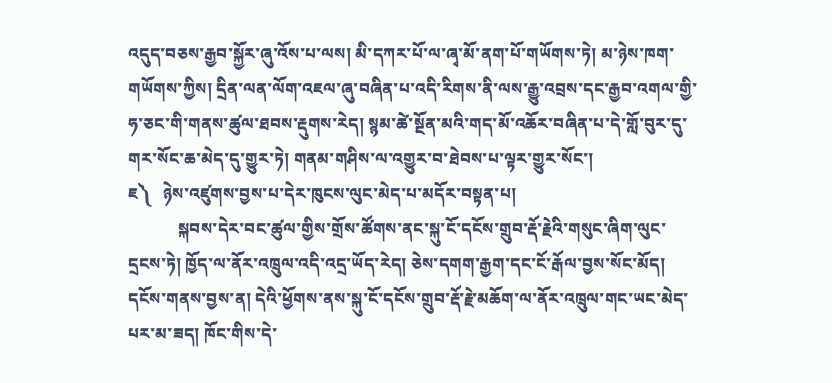འདུད་བཅས་རྒྱབ་སྐྱོར་ཞུ་འོས་པ་ལས། མི་དཀར་པོ་ལ་ཞྭ་མོ་ནག་པོ་གཡོགས་ཏེ། མ་ཉེས་ཁག་གཡོགས་ཀྱིས། དྲིན་ལན་ལོག་འཇལ་ཞུ་བཞིན་པ་འདི་རིགས་ནི་ལས་རྒྱུ་འབྲས་དང་རྒྱབ་འགལ་གྱི་ཧ་ཅང་གི་གནས་ཚུལ་ཐབས་རྡུགས་རེད། སྙམ་ཚེ་སྔོན་མའི་གད་མོ་འཆོར་བཞིན་པ་དེ་གློ་བུར་དུ་གར་སོང་ཆ་མེད་དུ་གྱུར་ཏེ། གནམ་གཤིས་ལ་འགྱུར་བ་ཐེབས་པ་ལྟར་གྱུར་སོང་།
ཇ༽   ཉེས་འཛུགས་བྱས་པ་དེར་ཁུངས་ལུང་མེད་པ་མདོར་བསྟན་པ།
            སྐབས་དེར་བང་ཚུལ་གྱིས་གྲོས་ཚོགས་ནང་སྐུ་ངོ་དངོས་གྲུབ་རྡོ་རྗེའི་གསུང་ཞིག་ལུང་དྲངས་ཏེ། ཁྱོད་ལ་ནོར་འཁྲུལ་འདི་འདྲ་ཡོད་རེད། ཅེས་དགག་རྒྱག་དང་ངོ་རྒོལ་བྱས་སོང་མོད། དངོས་གནས་བྱས་ན། དེའི་ཕྱོགས་ནས་སྐུ་ངོ་དངོས་གྲུབ་རྡོ་རྗེ་མཆོག་ལ་ནོར་འཁྲུལ་གང་ཡང་མེད་པར་མ་ཟད། ཁོང་གིས་དེ་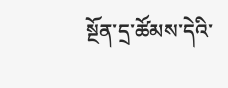སྔོན་དྲ་ཚོམས་དེའི་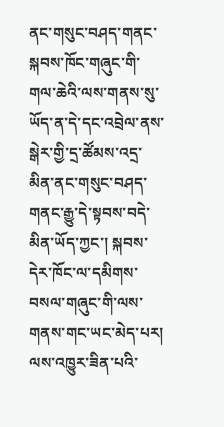ནང་གསུང་བཤད་གནང་སྐབས་ཁོང་གཞུང་གི་གལ་ཆེའི་ལས་གནས་སུ་ཡོད་ན་དེ་དང་འབྲེལ་ནས་སྒེར་གྱི་དྲ་ཚོམས་འདྲ་མིན་ནང་གསུང་བཤད་གནང་རྒྱུ་དེ་སྟབས་བདེ་མིན་ཡོད་ཀྱང་། སྐབས་དེར་ཁོང་ལ་དམིགས་བསལ་གཞུང་གི་ལས་གནས་གང་ཡང་མེད་པར། ལས་འཁྱུར་ཟིན་པའི་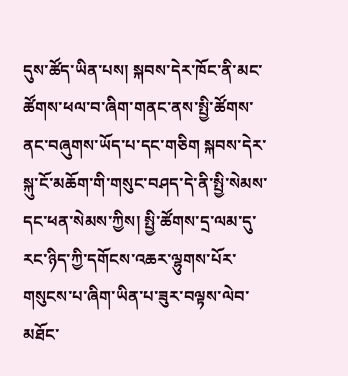དུས་ཚོད་ཡིན་པས། སྐབས་དེར་ཁོང་ནི་མང་ཚོགས་ཕལ་བ་ཞིག་གནང་ནས་སྤྱི་ཚོགས་ནང་བཞུགས་ཡོད་པ་དང་གཅིག སྐབས་དེར་སྐུ་ངོ་མཆོག་གི་གསུང་བཤད་དེ་ནི་སྤྱི་སེམས་དང་ཕན་སེམས་ཀྱིས། སྤྱི་ཚོགས་དྲ་ལམ་དུ་རང་ཉིད་ཀྱི་དགོངས་འཆར་ལྷུགས་པོར་གསུངས་པ་ཞིག་ཡིན་པ་ཟུར་བལྟས་ལེབ་མཐོང་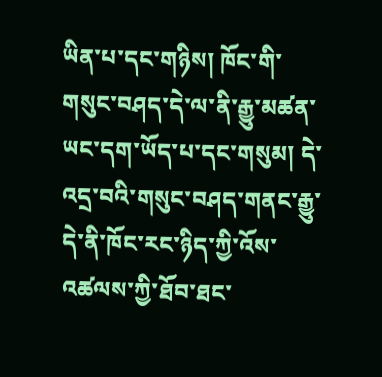ཡིན་པ་དང་གཉིས། ཁོང་གི་གསུང་བཤད་དེ་ལ་ནི་རྒྱུ་མཚན་ཡང་དག་ཡོད་པ་དང་གསུམ། དེ་འདྲ་བའི་གསུང་བཤད་གནང་རྒྱུ་དེ་ནི་ཁོང་རང་ཉིད་ཀྱི་འོས་འཚལས་ཀྱི་ཐོབ་ཐང་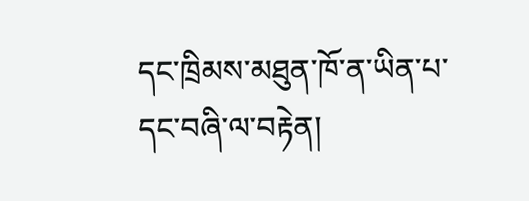དང་ཁྲིམས་མཐུན་ཁོ་ན་ཡིན་པ་དང་བཞི་ལ་བརྟེན།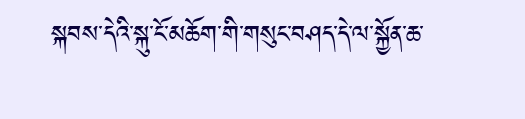སྐབས་དེའི་སྐུ་ངོ་མཆོག་གི་གསུང་བཤད་དེ་ལ་སྐྱོན་ཆ་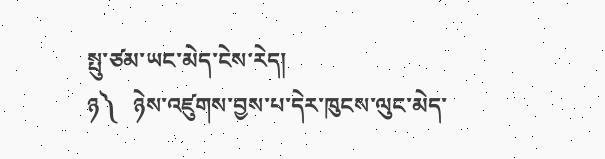སྤུ་ཙམ་ཡང་མེད་ངེས་རེད།
ཉ༽   ཉེས་འཛུགས་བྱས་པ་དེར་ཁུངས་ལུང་མེད་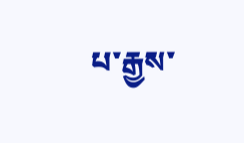པ་རྒྱས་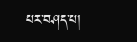པར་བཤད་པ།